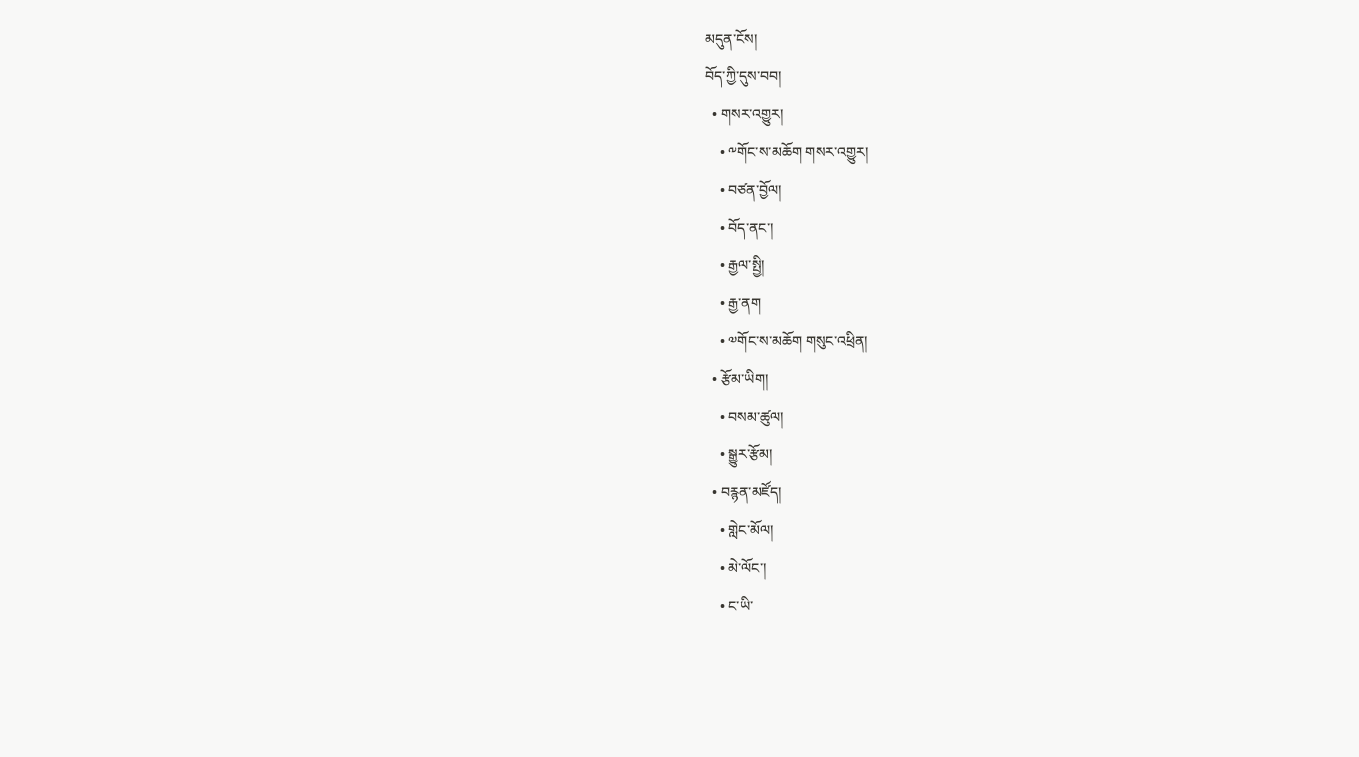མདུན་ངོས།
བོད་ཀྱི་དུས་བབ།
  • གསར་འགྱུར།
    • ༸གོང་ས་མཆོག གསར་འགྱུར།
    • བཙན་བྱོལ།
    • བོད་ནང་།
    • རྒྱལ་སྤྱི།
    • རྒྱ་ནག
    • ༧གོང་ས་མཆོག གསུང་འཕྲིན།
  • རྩོམ་ཡིག།
    • བསམ་ཚུལ།
    • སྒྱུར་རྩོམ།
  • བརྙན་མཛོད།
    • གླེང་མོལ།
    • མེ་ལོང་།
    • ང་ཡི་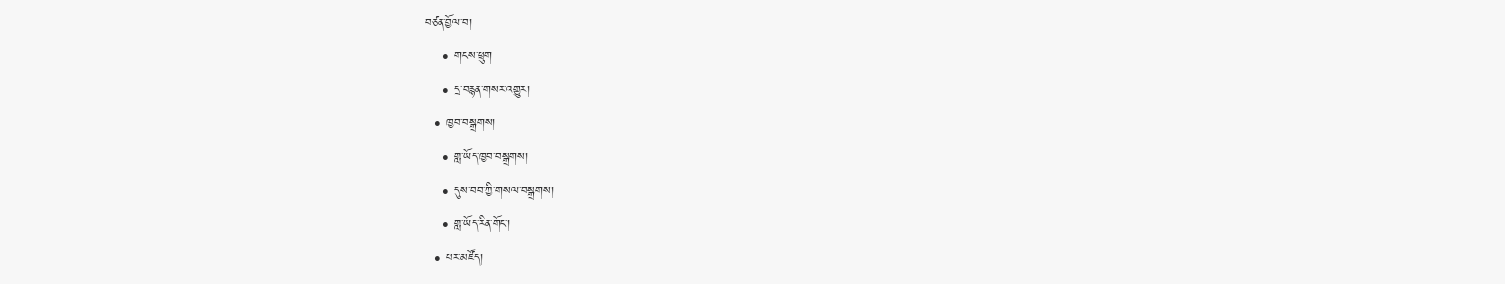བཙན་བྱོལ་བ།
    • གངས་ཕྲུག
    • དྲ་བརྙན་གསར་འགྱུར།
  • ཁྱབ་བསྒྲགས།
    • གླ་ཡོད་ཁྱབ་བསྒྲགས།
    • དུས་བབ་ཀྱི་གསལ་བསྒྲགས།
    • གླ་ཡོད་རིན་གོང་།
  • པར་མཛོད།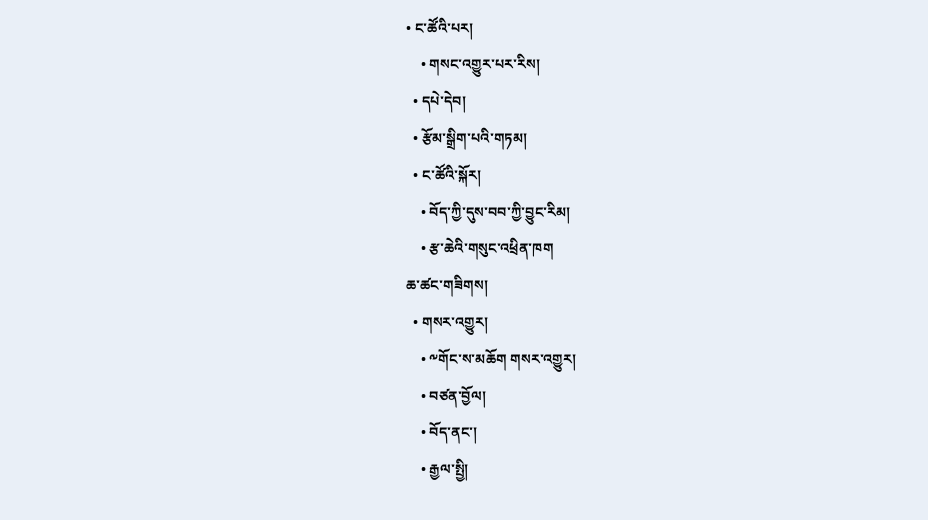• ང་ཚོའི་པར།
    • གསང་འགྱུར་པར་རིས།
  • དཔེ་དེབ།
  • རྩོམ་སྒྲིག་པའི་གཏམ།
  • ང་ཚོའི་སྐོར།
    • བོད་ཀྱི་དུས་བབ་ཀྱི་བྱུང་རིམ།
    • རྩ་ཆེའི་གསུང་འཕྲིན་ཁག
ཆ་ཚང་གཟིགས།
  • གསར་འགྱུར།
    • ༸གོང་ས་མཆོག གསར་འགྱུར།
    • བཙན་བྱོལ།
    • བོད་ནང་།
    • རྒྱལ་སྤྱི།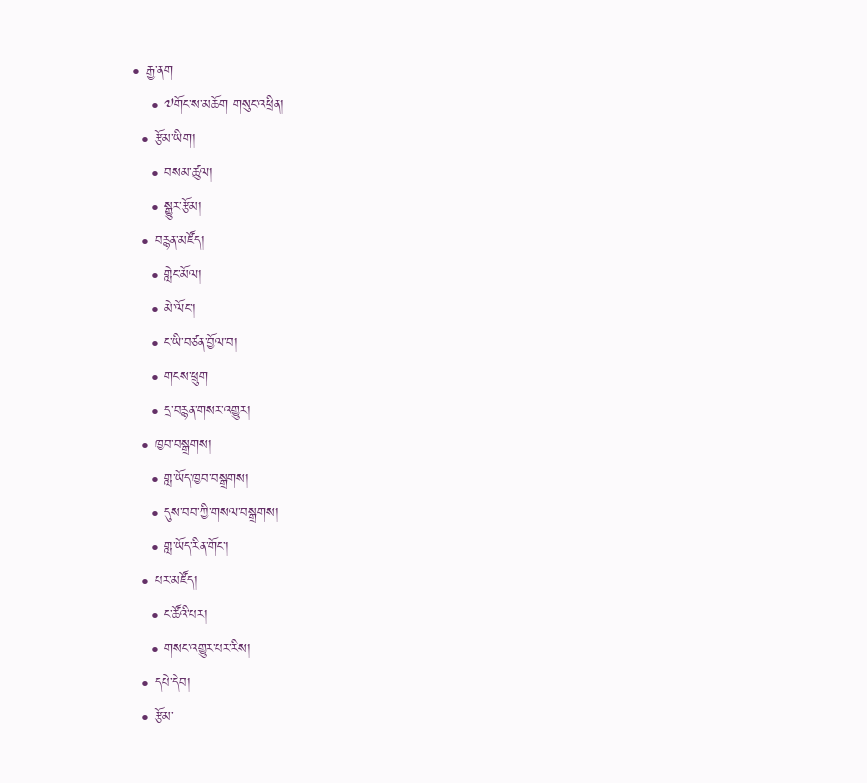• རྒྱ་ནག
    • ༧གོང་ས་མཆོག གསུང་འཕྲིན།
  • རྩོམ་ཡིག།
    • བསམ་ཚུལ།
    • སྒྱུར་རྩོམ།
  • བརྙན་མཛོད།
    • གླེང་མོལ།
    • མེ་ལོང་།
    • ང་ཡི་བཙན་བྱོལ་བ།
    • གངས་ཕྲུག
    • དྲ་བརྙན་གསར་འགྱུར།
  • ཁྱབ་བསྒྲགས།
    • གླ་ཡོད་ཁྱབ་བསྒྲགས།
    • དུས་བབ་ཀྱི་གསལ་བསྒྲགས།
    • གླ་ཡོད་རིན་གོང་།
  • པར་མཛོད།
    • ང་ཚོའི་པར།
    • གསང་འགྱུར་པར་རིས།
  • དཔེ་དེབ།
  • རྩོམ་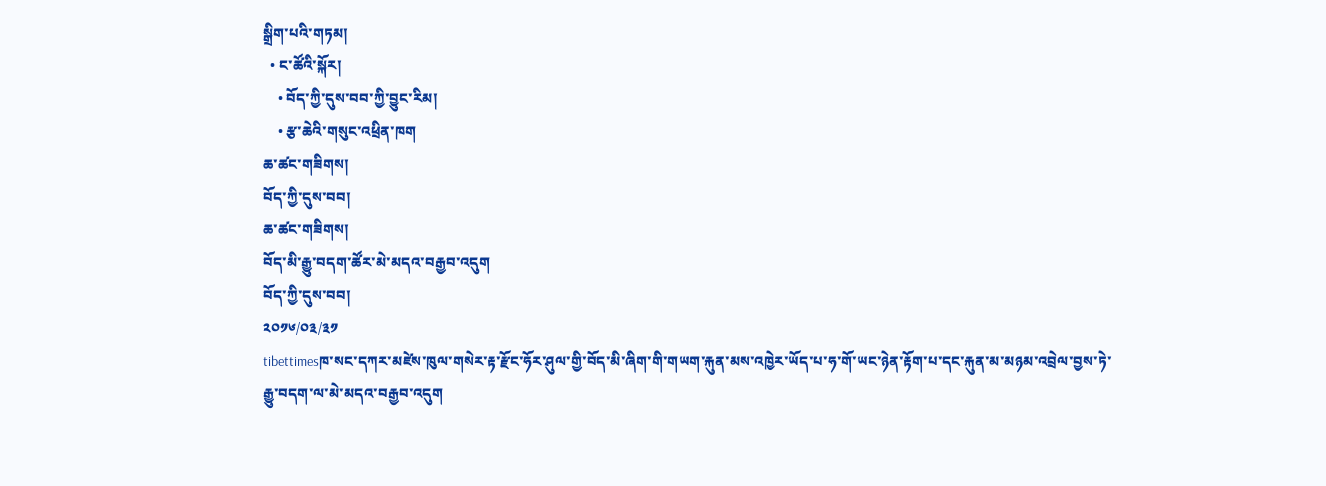སྒྲིག་པའི་གཏམ།
  • ང་ཚོའི་སྐོར།
    • བོད་ཀྱི་དུས་བབ་ཀྱི་བྱུང་རིམ།
    • རྩ་ཆེའི་གསུང་འཕྲིན་ཁག
ཆ་ཚང་གཟིགས།
བོད་ཀྱི་དུས་བབ།
ཆ་ཚང་གཟིགས།
བོད་མི་རྒྱུ་བདག་ཚོར་མེ་མདའ་བརྒྱབ་འདུག
བོད་ཀྱི་དུས་བབ།
༢༠༡༦/༠༣/༣༡
tibettimesཁ་སང་དཀར་མཛེས་ཁུལ་གསེར་རྟ་རྫོང་ཧོར་ཤུལ་གྱི་བོད་མི་ཞིག་གི་གཡག་རྐུན་མས་འཁྱེར་ཡོད་པ་ཧ་གོ་ཡང་ཉེན་རྟོག་པ་དང་རྐུན་མ་མཉམ་འབྲེལ་བྱས་ཏེ་རྒྱུ་བདག་ལ་མེ་མདའ་བརྒྱབ་འདུག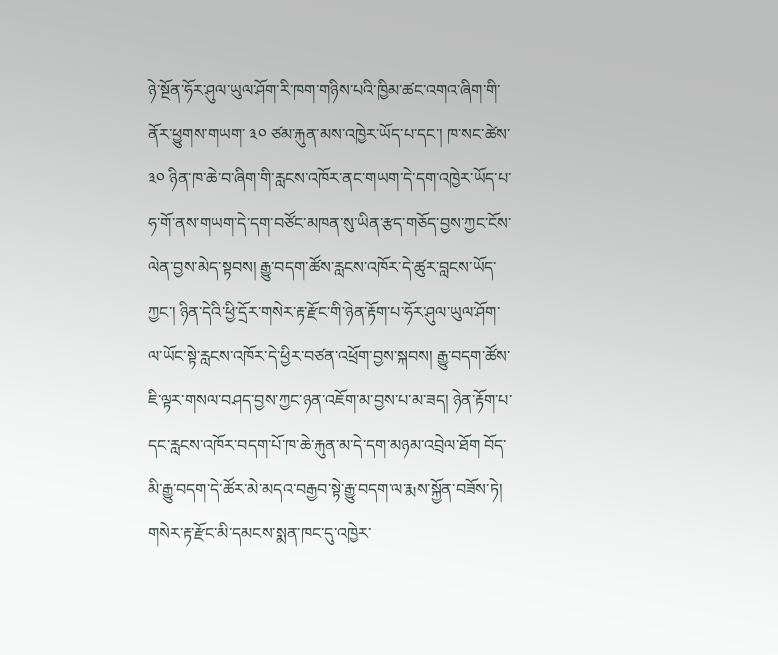ཉེ་སྔོན་ཧོར་ཤུལ་ཡུལ་ཤོག་རི་ཁག་གཉིས་པའི་ཁྱིམ་ཚང་འགའ་ཞིག་གི་ནོར་ཕྱུགས་གཡག་ ༣༠ ཙམ་རྐུན་མས་འཁྱེར་ཡོད་པ་དང་། ཁ་སང་ཚེས་ ༣༠ ཉིན་ཁ་ཆེ་བ་ཞིག་གི་རླངས་འཁོར་ནང་གཡག་དེ་དག་འཁྱེར་ཡོད་པ་ཧ་གོ་ནས་གཡག་དེ་དག་བཙོང་མཁན་སུ་ཡིན་རྩད་གཅོད་བྱས་ཀྱང་ངོས་ལེན་བྱས་མེད་སྟབས། རྒྱུ་བདག་ཚོས་རླངས་འཁོར་དེ་ཚུར་བླངས་ཡོད་ཀྱང་། ཉིན་དེའི་ཕྱི་དྲོར་གསེར་རྟ་རྫོང་གི་ཉེན་རྟོག་པ་ཧོར་ཤུལ་ཡུལ་ཤོག་ལ་ཡོང་སྟེ་རླངས་འཁོར་དེ་ཕྱིར་བཙན་འཕྲོག་བྱས་སྐབས། རྒྱུ་བདག་ཚོས་ཇི་ལྟར་གསལ་བཤད་བྱས་ཀྱང་ཉན་འཇོག་མ་བྱས་པ་མ་ཟད། ཉེན་རྟོག་པ་དང་རླངས་འཁོར་བདག་པོ་ཁ་ཆེ་རྐུན་མ་དེ་དག་མཉམ་འབྲེལ་ཐོག བོད་མི་རྒྱུ་བདག་དེ་ཚོར་མེ་མདའ་བརྒྱབ་སྟེ་རྒྱུ་བདག་ལ་རྨས་སྐྱོན་བཟོས་ཏེ། གསེར་རྟ་རྫོང་མི་དམངས་སྨན་ཁང་དུ་འཁྱེར་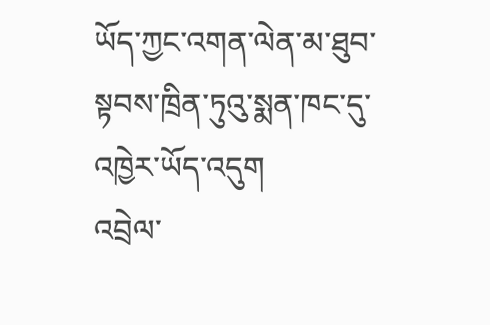ཡོད་ཀྱང་འགན་ལེན་མ་ཐུབ་སྟབས་ཁྲིན་ཏུའུ་སྨན་ཁང་དུ་འཁྱེར་ཡོད་འདུག
འབྲེལ་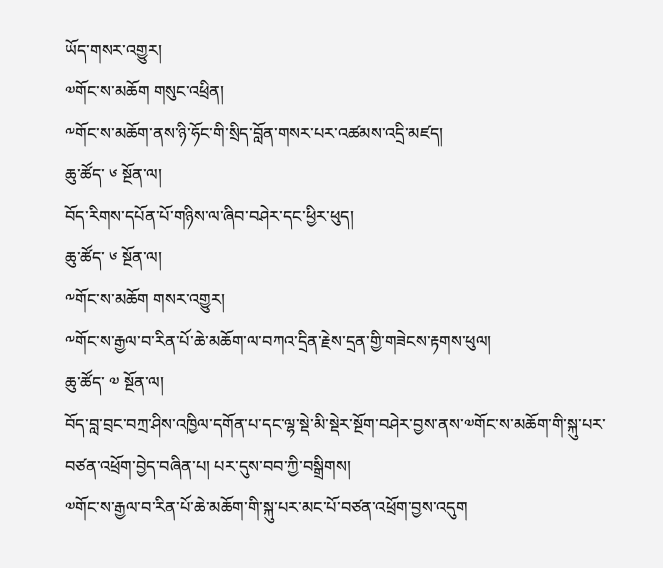ཡོད་གསར་འགྱུར།
༧གོང་ས་མཆོག གསུང་འཕྲིན།
༸གོང་ས་མཆོག་ནས་ཉི་ཧོང་གི་སྲིད་བློན་གསར་པར་འཚམས་འདྲི་མཛད།
ཆུ་ཚོད་ ༦ སྔོན་ལ།
བོད་རིགས་དཔོན་པོ་གཉིས་ལ་ཞིབ་བཤེར་དང་ཕྱིར་ཕུད།
ཆུ་ཚོད་ ༦ སྔོན་ལ།
༸གོང་ས་མཆོག གསར་འགྱུར།
༸གོང་ས་རྒྱལ་བ་རིན་པོ་ཆེ་མཆོག་ལ་བཀའ་དྲིན་རྗེས་དྲན་གྱི་གཟེངས་རྟགས་ཕུལ།
ཆུ་ཚོད་ ༧ སྔོན་ལ།
བོད་བླ་བྲང་བཀྲ་ཤིས་འཁྱིལ་དགོན་པ་དང་ལྷ་སྡེ་མི་སྡེར་སྔོག་བཤེར་བྱས་ནས་༧གོང་ས་མཆོག་གི་སྐུ་པར་བཙན་འཕྲོག་བྱེད་བཞིན་པ། པར་དུས་བབ་ཀྱི་བསྒྲིགས།
༧གོང་ས་རྒྱལ་བ་རིན་པོ་ཆེ་མཆོག་གི་སྐུ་པར་མང་པོ་བཙན་འཕྲོག་བྱས་འདུག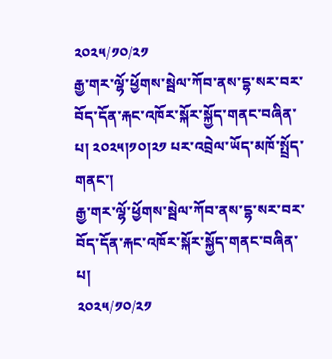༢༠༢༥/༡༠/༢༡
རྒྱ་གར་ལྷོ་ཕྱོགས་སྦེལ་ཀོབ་ནས་དྷ་སར་བར་བོད་དོན་རྐང་འཁོར་སྐོར་སྐྱོད་གནང་བཞིན་པ། ༢༠༢༥།༡༠།༢༡ པར་འབྲེལ་ཡོད་མཁོ་སྤྲོད་གནང་།
རྒྱ་གར་ལྷོ་ཕྱོགས་སྦེལ་ཀོབ་ནས་དྷ་སར་བར་བོད་དོན་རྐང་འཁོར་སྐོར་སྐྱོད་གནང་བཞིན་པ།
༢༠༢༥/༡༠/༢༡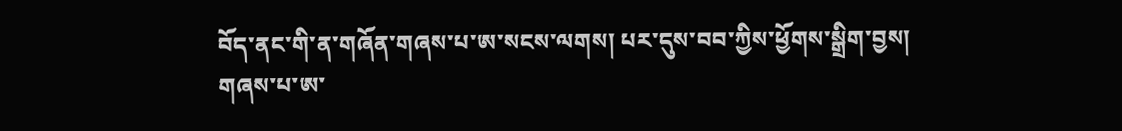བོད་ནང་གི་ན་གཞོན་གཞས་པ་ཨ་སངས་ལགས། པར་དུས་བབ་ཀྱིས་ཕྱོགས་སྒྲིག་བྱས།
གཞས་པ་ཨ་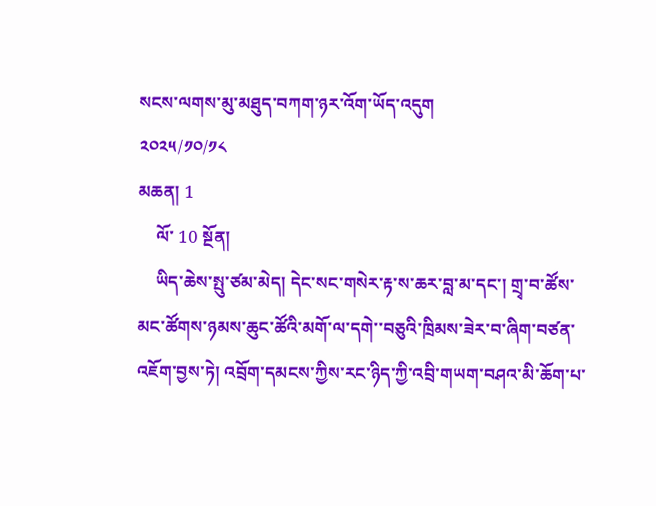སངས་ལགས་མུ་མཐུད་བཀག་ཉར་འོག་ཡོད་འདུག
༢༠༢༥/༡༠/༡༨
མཆན། 1
    ལོ་ 10 སྔོན།
    ཡིད་ཆེས་སྤུ་ཙམ་མེད། དེང་སང་གསེར་རྟ་ས་ཆར་བླ་མ་དང་། གྲྭ་བ་ཚོས་མང་ཚོགས་ཉམས་ཆུང་ཚོའི་མགོ་ལ་དགེ་་བཅུའི་ཁྲིམས་ཟེར་བ་ཞིག་བཙན་འཇོག་བྱས་ཏེ། འབྲོག་དམངས་ཀྱིས་རང་ཉིད་ཀྱི་འབྲི་གཡག་བཤའ་མི་ཆོག་པ་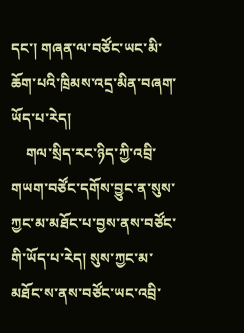དང་། གཞན་ལ་བཙོང་ཡང་མི་ཆོག་པའི་ཁྲིམས་འདྲ་མིན་བཞག་ཡོད་པ་རེད།
    གལ་སྲིད་རང་ཉིད་ཀྱི་འབྲི་གཡག་བཙོང་དགོས་བྱུང་ན་སུས་ཀྱང་མ་མཐོང་པ་བྱས་ནས་བཙོང་གི་ཡོད་པ་རེད། སུས་ཀྱང་མ་མཐོང་ས་ནས་བཙོང་ཡང་འབྲི་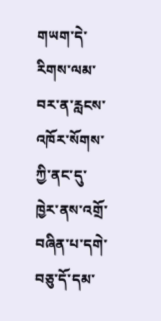གཡག་དེ་རིགས་ལམ་བར་ན་རླངས་འཁོར་སོགས་ཀྱི་ནང་དུ་ཁྱེར་ནས་འགྲོ་བཞིན་པ་དགེ་བཅུ་དོ་དམ་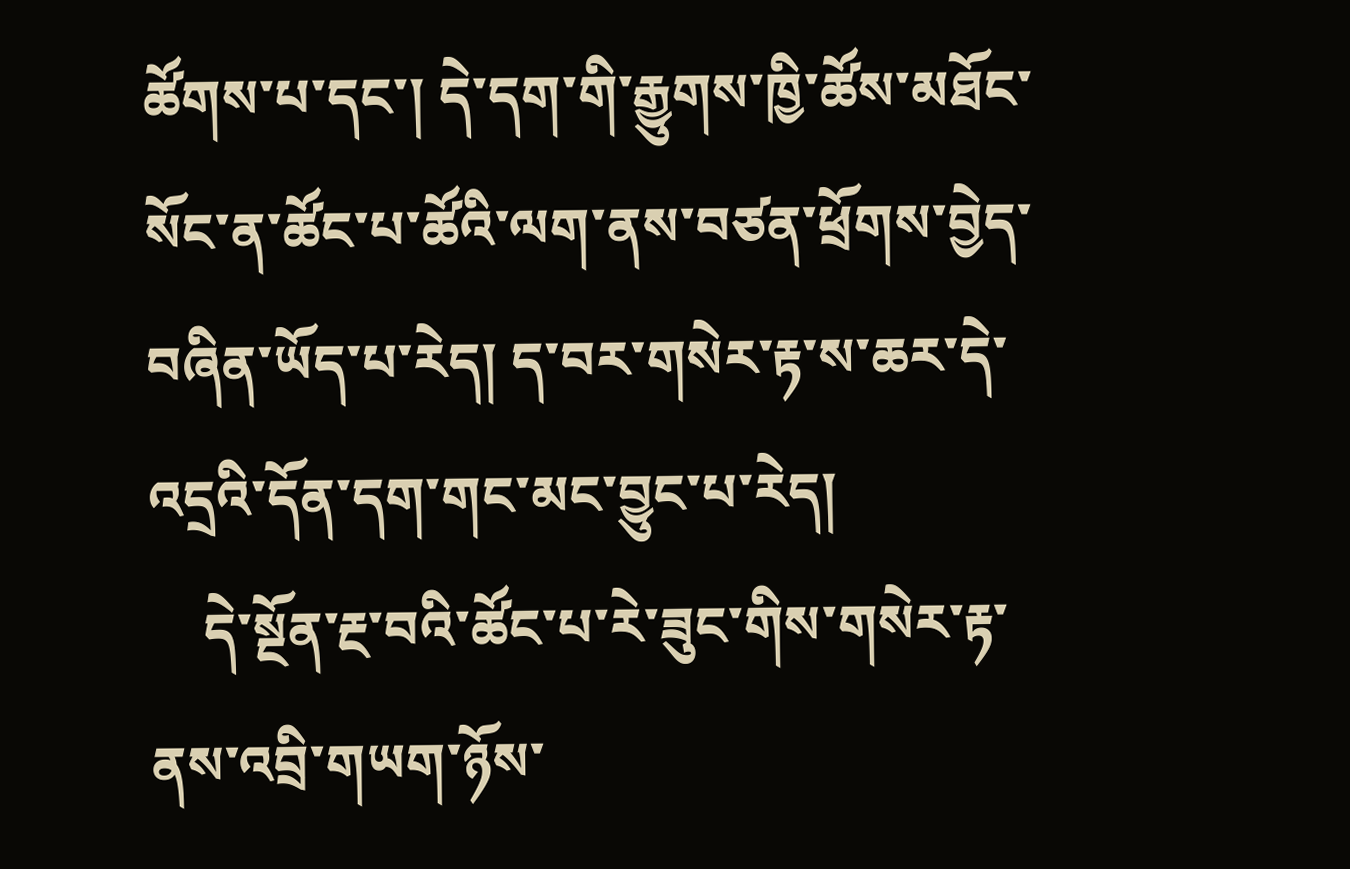ཚོགས་པ་དང་། དེ་དག་གི་རྒྱུགས་ཁྱི་ཚོས་མཐོང་སོང་ན་ཚོང་པ་ཚོའི་ལག་ནས་བཙན་ཕྲོགས་བྱེད་བཞིན་ཡོད་པ་རེད། ད་བར་གསེར་རྟ་ས་ཆར་དེ་འདྲའི་དོན་དག་གང་མང་བྱུང་པ་རེད།
    དེ་སྔོན་རྔ་བའི་ཚོང་པ་རེ་ཟུང་གིས་གསེར་རྟ་ནས་འབྲི་གཡག་ཉོས་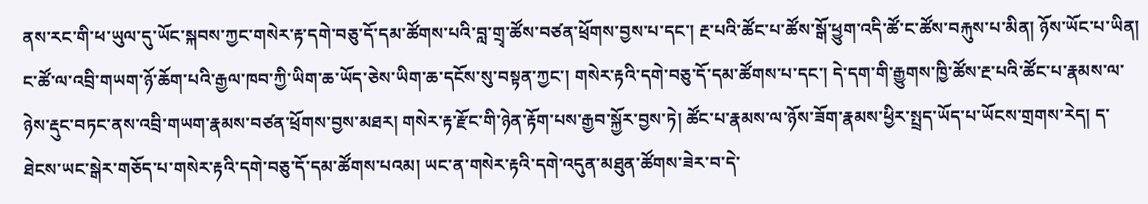ནས་རང་གི་ཕ་ཡུལ་དུ་ཡོང་སྐབས་ཀྱང་གསེར་རྟ་དགེ་བཅུ་དོ་དམ་ཚོགས་པའི་བླ་གྲྭ་ཚོས་བཙན་ཕྲོགས་བྱས་པ་དང་། རྔ་པའི་ཚོང་པ་ཚོས་སྒོ་ཕྱུག་འདི་ཚོ་ང་ཚོས་བརྐུས་པ་མིན། ཉོས་ཡོང་པ་ཡིན། ང་ཚོ་ལ་འབྲི་གཡག་ཉོ་ཆོག་པའི་རྒྱལ་ཁབ་ཀྱི་ཡིག་ཆ་ཡོད་ཅེས་ཡིག་ཆ་དངོས་སུ་བསྟན་ཀྱང་། གསེར་རྟའི་དགེ་བཅུ་དོ་དམ་ཚོགས་པ་དང་། དེ་དག་གི་རྒྱུགས་ཁྱི་ཚོས་རྔ་པའི་ཚོང་པ་རྣམས་ལ་ཉེས་རྡུང་བཏང་ནས་འབྲི་གཡག་རྣམས་བཙན་ཕྲོགས་བྱས་མཐར། གསེར་རྟ་རྫོང་གི་ཉེན་རྟོག་པས་རྒྱབ་སྐྱོར་བྱས་ཏེ། ཚོང་པ་རྣམས་ལ་ཉོས་ཟོག་རྣམས་ཕྱིར་སྤྲད་ཡོད་པ་ཡོངས་གྲགས་རེད། ད་ཐེངས་ཡང་སྒེར་གཅོད་པ་གསེར་རྟའི་དགེ་བཅུ་དོ་དམ་ཚོགས་པའམ། ཡང་ན་གསེར་རྟའི་དགེ་འདུན་མཐུན་ཚོགས་ཟེར་བ་དེ་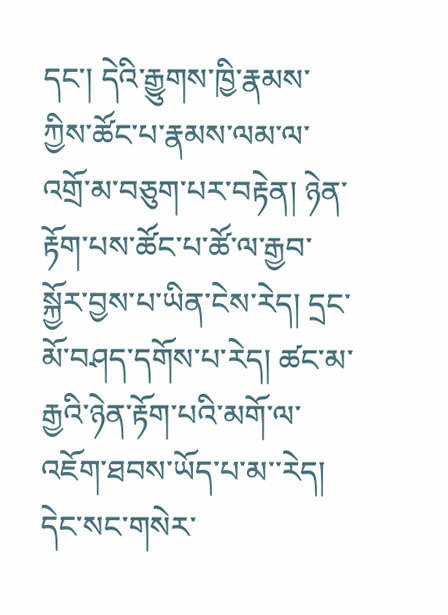དང་། དེའི་རྒྱུགས་ཁྱི་རྣམས་ཀྱིས་ཚོང་པ་རྣམས་ལམ་ལ་འགྲོ་མ་བཅུག་པར་བརྟེན། ཉེན་རྟོག་པས་ཚོང་པ་ཚོ་ལ་རྒྱབ་སྐྱོར་བྱས་པ་ཡིན་ངེས་རེད། དྲང་མོ་བཤད་དགོས་པ་རེད། ཚང་མ་རྒྱའི་ཉེན་རྟོག་པའི་མགོ་ལ་འཇོག་ཐབས་ཡོད་པ་མ་་རེད། དེང་སང་གསེར་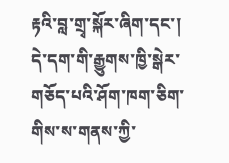རྟའི་བླ་གྲྭ་སྐོར་ཞིག་དང་། དེ་དག་གི་རྒྱུགས་ཁྱི་སྒེར་གཅོད་པའི་ཤོག་ཁག་ཅིག་གིས་ས་གནས་ཀྱི་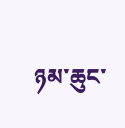ཉམ་ཆུང་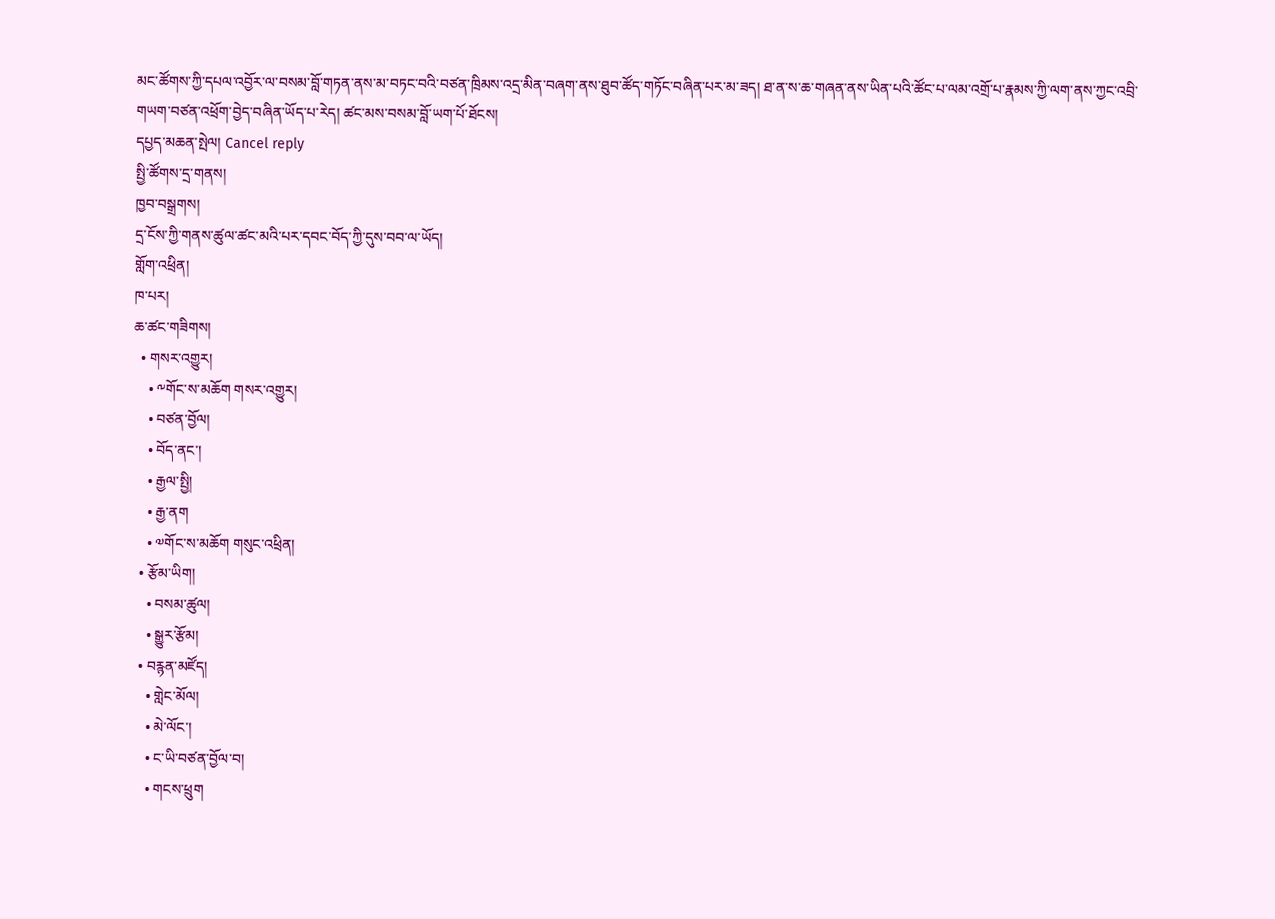མང་ཚོགས་ཀྱི་དཔལ་འབྱོར་ལ་བསམ་བློ་གཏན་ནས་མ་བཏང་བའི་བཙན་ཁྲིམས་འདྲ་མིན་བཞག་ནས་ཐུབ་ཚོད་གཏོང་བཞིན་པར་མ་ཟད། ཐ་ན་ས་ཆ་གཞན་ནས་ཡིན་པའི་ཚོང་པ་ལམ་འགྲོ་པ་རྣམས་ཀྱི་ལག་ནས་ཀྱང་འབྲི་གཡག་བཙན་འཕྲོག་བྱེད་བཞིན་ཡོད་པ་རེད། ཚང་མས་བསམ་བློ་ཡག་པོ་ཐོངས།
དཔྱད་མཆན་སྤེལ། Cancel reply
སྤྱི་ཚོགས་དྲ་གནས།
ཁྱབ་བསྒྲགས།
དྲ་ངོས་ཀྱི་གནས་ཚུལ་ཚང་མའི་པར་དབང་བོད་ཀྱི་དུས་བབ་ལ་ཡོད།
གློག་འཕྲིན།
ཁ་པར།
ཆ་ཚང་གཟིགས།
  • གསར་འགྱུར།
    • ༸གོང་ས་མཆོག གསར་འགྱུར།
    • བཙན་བྱོལ།
    • བོད་ནང་།
    • རྒྱལ་སྤྱི།
    • རྒྱ་ནག
    • ༧གོང་ས་མཆོག གསུང་འཕྲིན།
  • རྩོམ་ཡིག།
    • བསམ་ཚུལ།
    • སྒྱུར་རྩོམ།
  • བརྙན་མཛོད།
    • གླེང་མོལ།
    • མེ་ལོང་།
    • ང་ཡི་བཙན་བྱོལ་བ།
    • གངས་ཕྲུག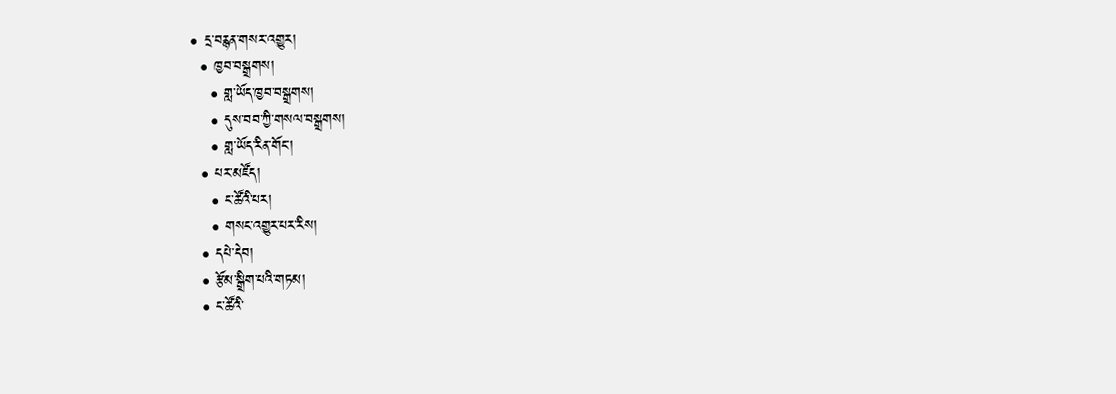• དྲ་བརྙན་གསར་འགྱུར།
  • ཁྱབ་བསྒྲགས།
    • གླ་ཡོད་ཁྱབ་བསྒྲགས།
    • དུས་བབ་ཀྱི་གསལ་བསྒྲགས།
    • གླ་ཡོད་རིན་གོང་།
  • པར་མཛོད།
    • ང་ཚོའི་པར།
    • གསང་འགྱུར་པར་རིས།
  • དཔེ་དེབ།
  • རྩོམ་སྒྲིག་པའི་གཏམ།
  • ང་ཚོའི་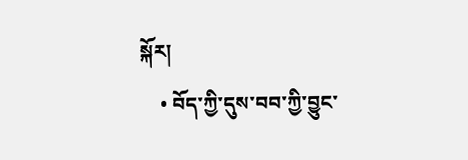སྐོར།
    • བོད་ཀྱི་དུས་བབ་ཀྱི་བྱུང་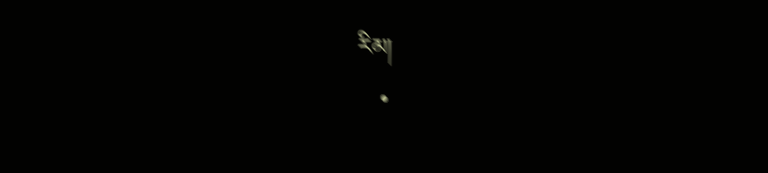རིམ།
    •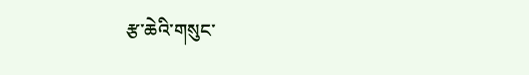རྩ་ཆེའི་གསུང་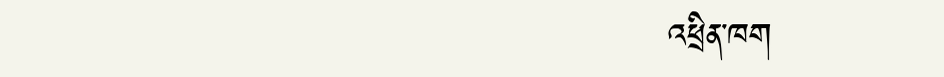འཕྲིན་ཁག